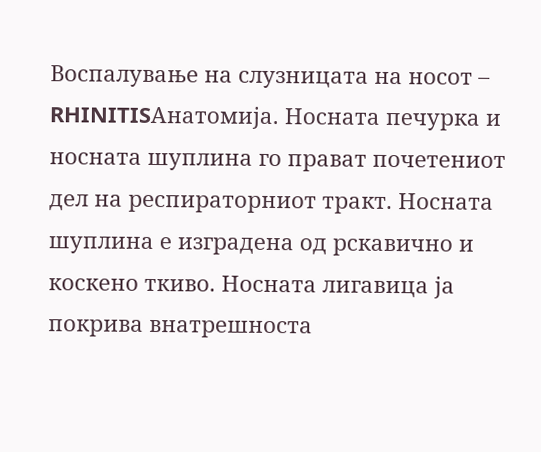Воспалување на слузницата на носот –
RHINITISАнатомија. Носната печурка и носната шуплина го прават почетениот дел на респираторниот тракт. Носната шуплина е изградена од рскавично и коскено ткиво. Носната лигавица ја покрива внатрешноста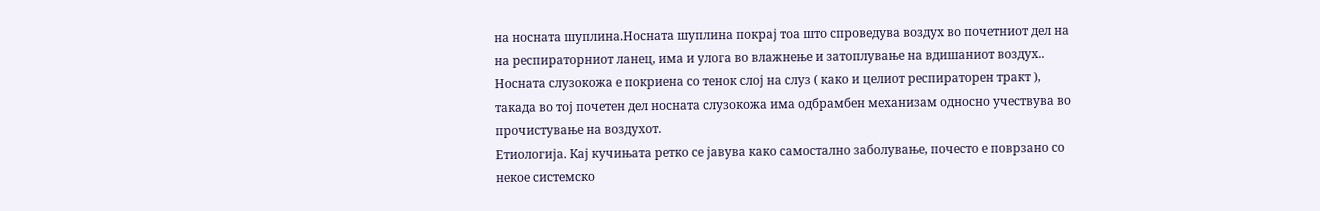на носната шуплина.Носната шуплина покрај тоа што спроведува воздух во почетниот дел на на респираторниот ланец, има и улога во влажнење и затоплување на вдишаниот воздух.. Носната слузокожа е покриена со тенок слој на слуз ( како и целиот респираторен тракт ), такада во тој почетен дел носната слузокожа има одбрамбен механизам односно учествува во прочистување на воздухот.
Етиологија. Кај кучињата ретко се јавува како самостално заболување, почесто е поврзано со некое системско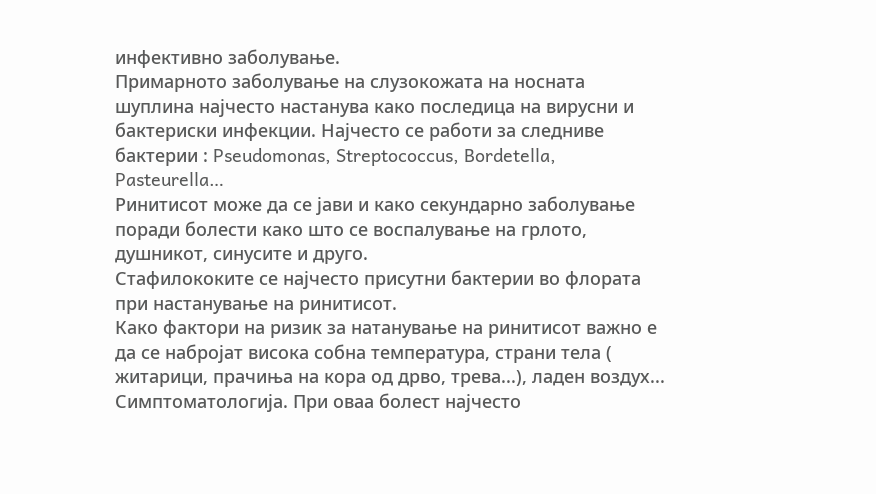инфективно заболување.
Примарното заболување на слузокожата на носната шуплина најчесто настанува како последица на вирусни и бактериски инфекции. Најчесто се работи за следниве бактерии : Pseudomonas, Streptococcus, Bordetella, Pasteurella…
Ринитисот може да се јави и како секундарно заболување поради болести како што се воспалување на грлото, душникот, синусите и друго.
Стафилококите се најчесто присутни бактерии во флората при настанување на ринитисот.
Како фактори на ризик за натанување на ринитисот важно е да се набројат висока собна температура, страни тела ( житарици, прачиња на кора од дрво, трева...), ладен воздух...
Симптоматологија. При оваа болест најчесто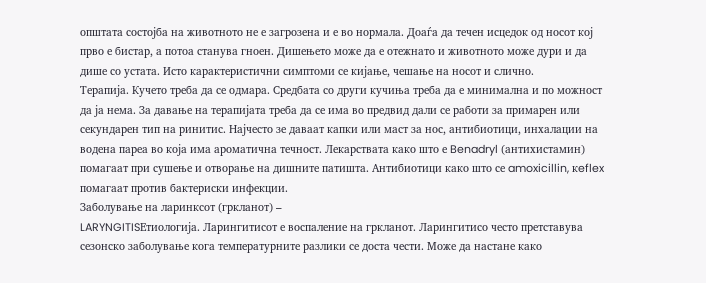општата состојба на животното не е загрозена и е во нормала. Доаѓа да течен исцедок од носот кој прво е бистар, а потоа станува гноен. Дишењето може да е отежнато и животното може дури и да дише со устата. Исто карактеристични симптоми се кијање, чешање на носот и слично.
Терапија. Кучето треба да се одмара. Средбата со други кучиња треба да е минимална и по можност да ја нема. За давање на терапијата треба да се има во предвид дали се работи за примарен или секундарен тип на ринитис. Најчесто зе даваат капки или маст за нос, антибиотици, инхалации на водена пареа во која има ароматична течност. Лекарствата како што е Benadryl (антихистамин) помагаат при сушење и отворање на дишните патишта. Антибиотици како што се amoxicillin, кeflex помагаат против бактериски инфекции.
Заболување на ларинксот (гркланот) –
LARYNGITISЕтиологија. Ларингитисот е воспаление на гркланот. Ларингитисо често претставува сезонско заболување кога температурните разлики се доста чести. Може да настане како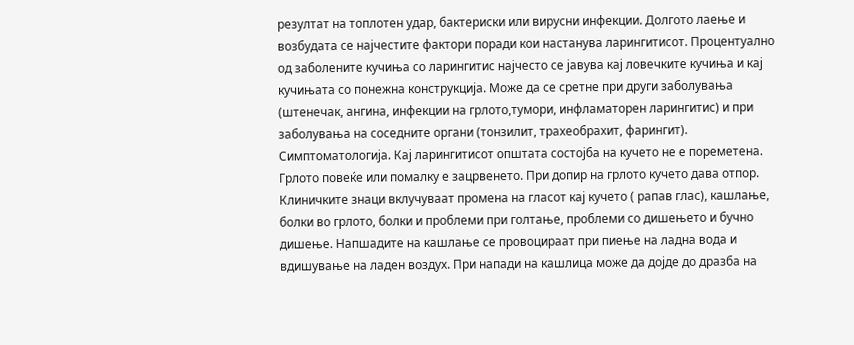резултат на топлотен удар, бактериски или вирусни инфекции. Долгото лаење и возбудата се најчестите фактори поради кои настанува ларингитисот. Процентуално од заболените кучиња со ларингитис најчесто се јавува кај ловечките кучиња и кај кучињата со понежна конструкција. Може да се сретне при други заболувања (штенечак, ангина, инфекции на грлото,тумори, инфламаторен ларингитис) и при заболувања на соседните органи (тонзилит, трахеобрахит, фарингит).
Симптоматологија. Кај ларингитисот општата состојба на кучето не е пореметена. Грлото повеќе или помалку е зацрвенето. При допир на грлото кучето дава отпор. Клиничките знаци вклучуваат промена на гласот кај кучето ( рапав глас), кашлање, болки во грлото, болки и проблеми при голтање, проблеми со дишењето и бучно дишење. Напшадите на кашлање се провоцираат при пиење на ладна вода и вдишување на ладен воздух. При напади на кашлица може да дојде до дразба на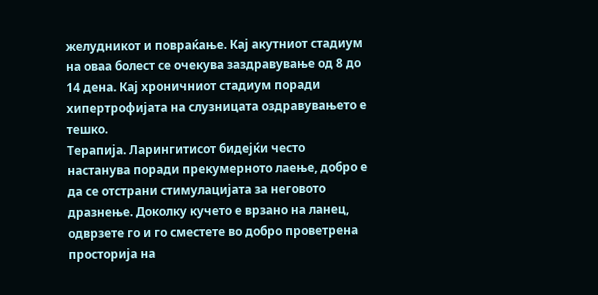желудникот и повраќање. Кај акутниот стадиум на оваа болест се очекува заздравување од 8 до 14 дена. Кај хроничниот стадиум поради хипертрофијата на слузницата оздравувањето е тешко.
Терапија. Ларингитисот бидејќи често настанува поради прекумерното лаење, добро е да се отстрани стимулацијата за неговото дразнење. Доколку кучето е врзано на ланец, одврзете го и го сместете во добро проветрена просторија на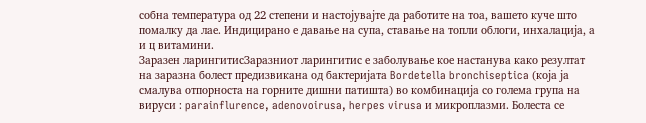собна температура од 22 степени и настојувајте да работите на тоа, вашето куче што помалку да лае. Индицирано е давање на супа, ставање на топли облоги, инхалација, а и ц витамини.
Заразен ларингитисЗаразниот ларингитис е заболување кое настанува како резултат на заразна болест предизвикана од бактеријата Bordetella bronchiseptica (која ја смалува отпорноста на горните дишни патишта) во комбинација со голема група на вируси : parainflurence, adenovoirusa, herpes virusa и микроплазми. Болеста се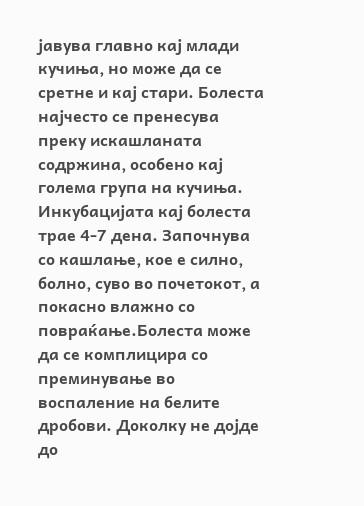јавува главно кај млади кучиња, но може да се сретне и кај стари. Болеста најчесто се пренесува преку искашланата содржина, особено кај голема група на кучиња.
Инкубацијата кај болеста трае 4-7 дена. Започнува со кашлање, кое е силно, болно, суво во почетокот, а покасно влажно со повраќање.Болеста може да се комплицира со преминување во воспаление на белите дробови. Доколку не дојде до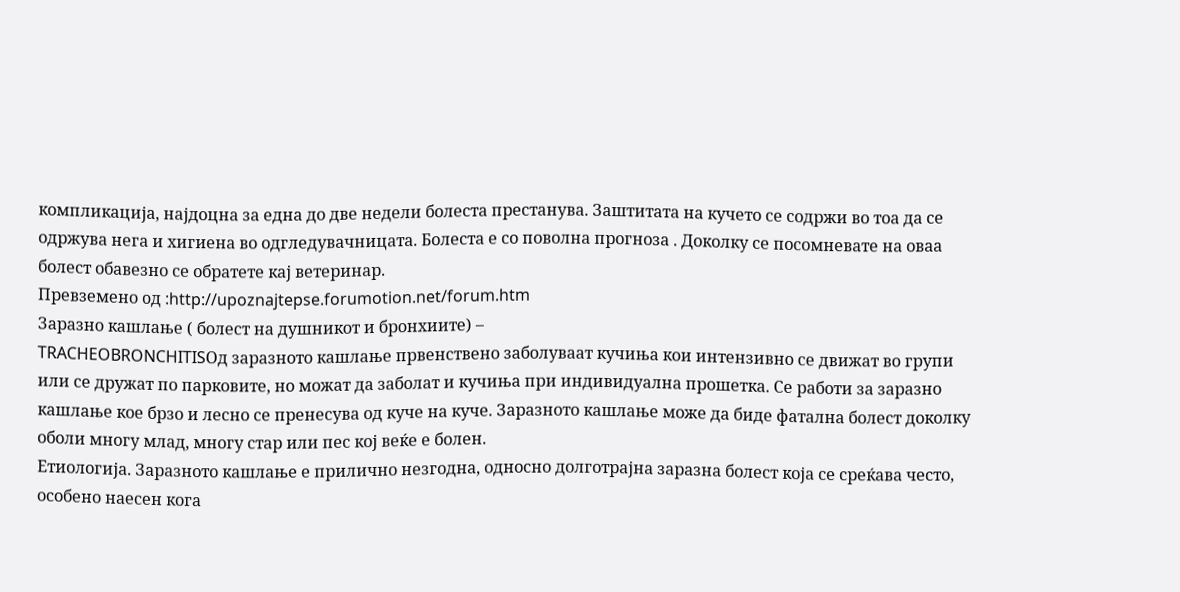компликација, најдоцна за една до две недели болеста престанува. Заштитата на кучето се содржи во тоа да се одржува нега и хигиена во одгледувачницата. Болеста е со поволна прогноза . Доколку се посомневате на оваа болест обавезно се обратете кај ветеринар.
Превземено oд :http://upoznajtepse.forumotion.net/forum.htm
Заразно кашлање ( болест на душникот и бронхиите) –
TRACHEOBRONCHITISОд заразното кашлање првенствено заболуваат кучиња кои интензивно се движат во групи или се дружат по парковите, но можат да заболат и кучиња при индивидуална прошетка. Се работи за заразно кашлање кое брзо и лесно се пренесува од куче на куче. Заразното кашлање може да биде фатална болест доколку оболи многу млад, многу стар или пес кој веќе е болен.
Етиологија. Заразното кашлање е прилично незгодна, односно долготрајна заразна болест која се среќава често, особено наесен кога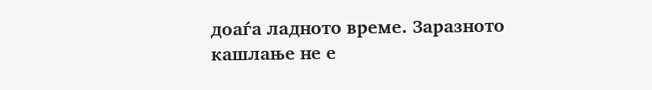доаѓа ладното време. Заразното кашлање не е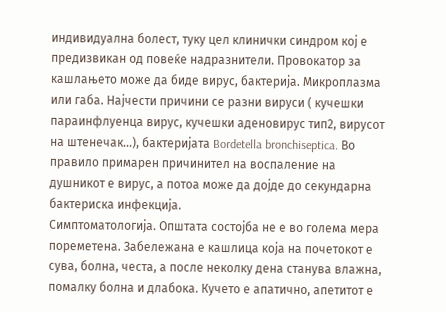индивидуална болест, туку цел клинички синдром кој е предизвикан од повеќе надразнители. Провокатор за кашлањето може да биде вирус, бактерија. Микроплазма или габа. Најчести причини се разни вируси ( кучешки параинфлуенца вирус, кучешки аденовирус тип2, вирусот на штенечак...), бактеријата Bordetella bronchiseptica. Во правило примарен причинител на воспаление на душникот е вирус, а потоа може да дојде до секундарна бактериска инфекција.
Симптоматологија. Општата состојба не е во голема мера пореметена. Забележана е кашлица која на почетокот е сува, болна, честа, а после неколку дена станува влажна, помалку болна и длабока. Кучето е апатично, апетитот е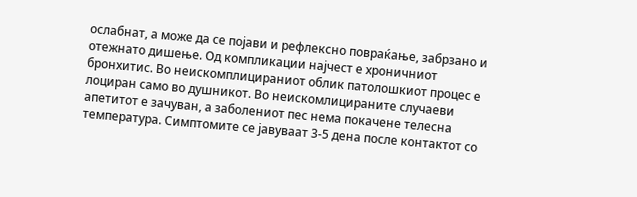ослабнат, а може да се појави и рефлексно повраќање, забрзано и отежнато дишење. Од компликации најчест е хроничниот бронхитис. Во неискомплицираниот облик патолошкиот процес е лоциран само во душникот. Во неискомлицираните случаеви апетитот е зачуван, а заболениот пес нема покачене телесна температура. Симптомите се јавуваат 3-5 дена после контактот со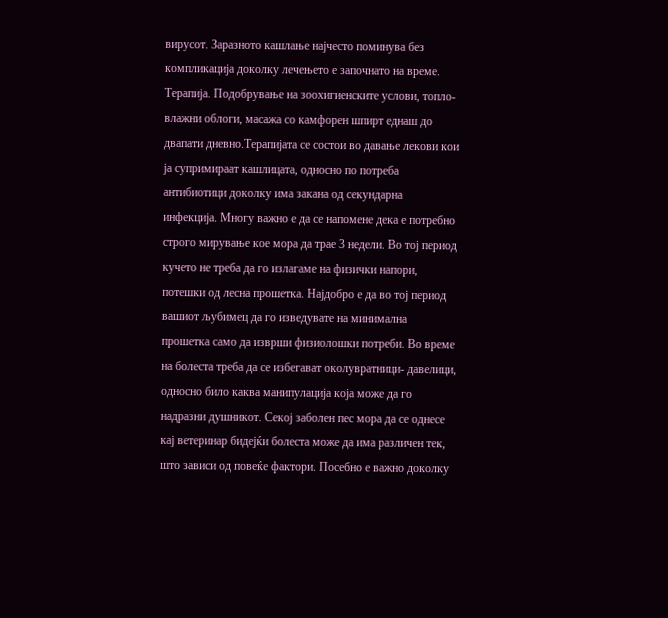вирусот. Заразното кашлање најчесто поминува без компликација доколку лечењето е започнато на време.
Терапија. Подобрување на зоохигиенските услови, топло- влажни облоги, масажа со камфорен шпирт еднаш до двапати дневно.Терапијата се состои во давање лекови кои ја супримираат кашлицата, односно по потреба антибиотици доколку има закана од секундарна инфекција. Многу важно е да се напомене дека е потребно строго мирување кое мора да трае 3 недели. Во тој период кучето не треба да го излагаме на физички напори, потешки од лесна прошетка. Најдобро е да во тој период вашиот љубимец да го изведувате на минимална прошетка само да изврши физиолошки потреби. Во време на болеста треба да се избегават околувратници- давелици, односно било каква манипулација која може да го надразни душникот. Секој заболен пес мора да се однесе кај ветеринар бидејќи болеста може да има различен тек, што зависи од повеќе фактори. Посебно е важно доколку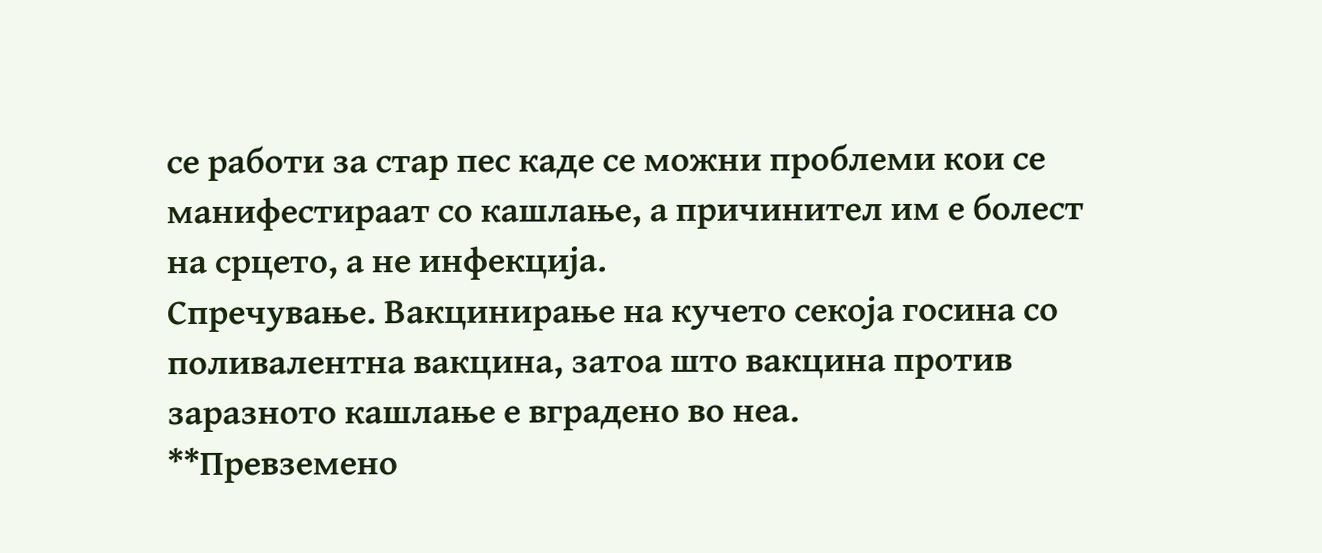се работи за стар пес каде се можни проблеми кои се манифестираат со кашлање, а причинител им е болест на срцето, а не инфекција.
Спречување. Вакцинирање на кучето секоја госина со поливалентна вакцина, затоа што вакцина против заразното кашлање е вградено во неа.
**Превземено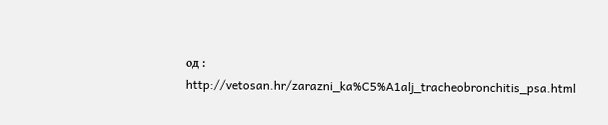од :
http://vetosan.hr/zarazni_ka%C5%A1alj_tracheobronchitis_psa.html